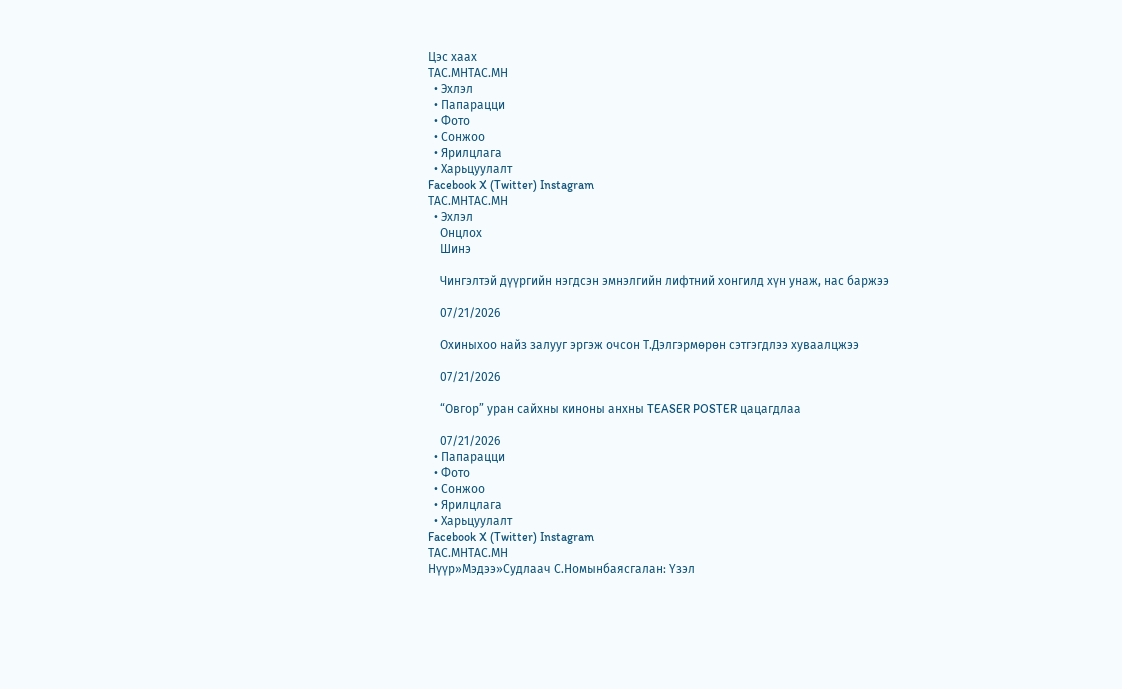Цэс хаах
ТАС.МНТАС.МН
  • Эхлэл
  • Папарацци
  • Фото
  • Сонжоо
  • Ярилцлага
  • Харьцуулалт
Facebook X (Twitter) Instagram
ТАС.МНТАС.МН
  • Эхлэл
    Онцлох
    Шинэ

    Чингэлтэй дүүргийн нэгдсэн эмнэлгийн лифтний хонгилд хүн унаж, нас баржээ

    07/21/2026

    Охиныхоо найз залууг эргэж очсон Т.Дэлгэрмөрөн сэтгэгдлээ хуваалцжээ

    07/21/2026

    “Овгор” уран сайхны киноны анхны TEASER POSTER цацагдлаа

    07/21/2026
  • Папарацци
  • Фото
  • Сонжоо
  • Ярилцлага
  • Харьцуулалт
Facebook X (Twitter) Instagram
ТАС.МНТАС.МН
Нүүр»Мэдээ»Судлаач С.Номынбаясгалан: Үзэл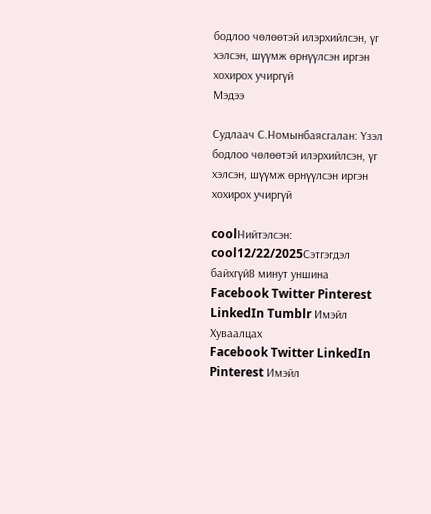бодлоо чөлөөтэй илэрхийлсэн, үг хэлсэн, шүүмж өрнүүлсэн иргэн хохирох учиргүй
Мэдээ

Судлаач С.Номынбаясгалан: Үзэл бодлоо чөлөөтэй илэрхийлсэн, үг хэлсэн, шүүмж өрнүүлсэн иргэн хохирох учиргүй

coolНийтэлсэн: cool12/22/2025Сэтгэгдэл байхгүй8 минут уншина
Facebook Twitter Pinterest LinkedIn Tumblr Имэйл
Хуваалцах
Facebook Twitter LinkedIn Pinterest Имэйл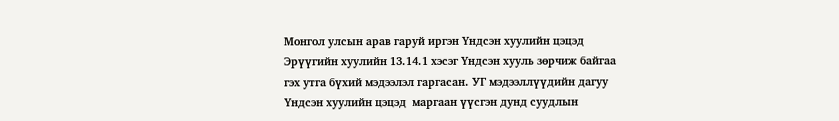Монгол улсын арав гаруй иргэн Үндсэн хуулийн цэцэд Эрүүгийн хуулийн 13.14.1 хэсэг Үндсэн хууль зөрчиж байгаа гэх утга бүхий мэдээлэл гаргасан. УГ мэдээллүүдийн дагуу Үндсэн хуулийн цэцэд  маргаан үүсгэн дунд суудлын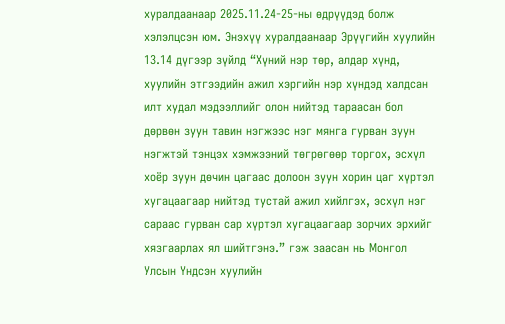хуралдаанаар 2025.11.24-25-ны өдрүүдэд болж хэлэлцсэн юм. Энэхүү хуралдаанаар Эрүүгийн хуулийн 13.14 дүгээр зүйлд “Хүний нэр төр, алдар хүнд, хуулийн этгээдийн ажил хэргийн нэр хүндэд халдсан илт худал мэдээллийг олон нийтэд тараасан бол дөрвөн зуун тавин нэгжээс нэг мянга гурван зуун нэгжтэй тэнцэх хэмжээний төгрөгөөр торгох, эсхүл хоёр зуун дөчин цагаас долоон зуун хорин цаг хүртэл хугацаагаар нийтэд тустай ажил хийлгэх, эсхүл нэг сараас гурван сар хүртэл хугацаагаар зорчих эрхийг хязгаарлах ял шийтгэнэ.” гэж заасан нь Монгол Улсын Үндсэн хуулийн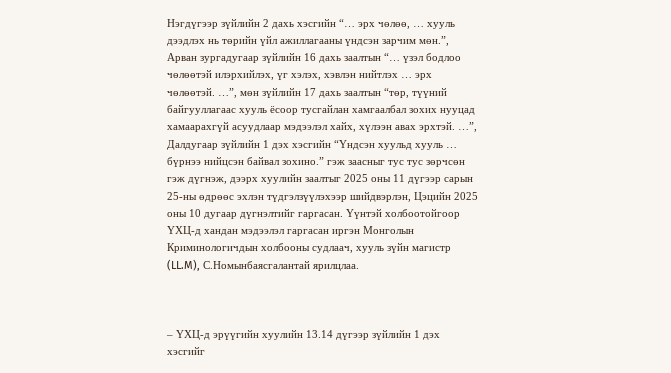Нэгдүгээр зүйлийн 2 дахь хэсгийн “… эрх чөлөө, … хууль дээдлэх нь төрийн үйл ажиллагааны үндсэн зарчим мөн.”, Арван зургадугаар зүйлийн 16 дахь заалтын “… үзэл бодлоо чөлөөтэй илэрхийлэх, үг хэлэх, хэвлэн нийтлэх … эрх чөлөөтэй. …”, мөн зүйлийн 17 дахь заалтын “төр, түүний байгууллагаас хууль ёсоор тусгайлан хамгаалбал зохих нууцад хамаарахгүй асуудлаар мэдээлэл хайх, хүлээн авах эрхтэй. …”, Далдугаар зүйлийн 1 дэх хэсгийн “Үндсэн хуульд хууль … бүрнээ нийцсэн байвал зохино.” гэж заасныг тус тус зөрчсөн гэж дүгнэж, дээрх хуулийн заалтыг 2025 оны 11 дүгээр сарын 25-ны өдрөөс эхлэн түдгэлзүүлэхээр шийдвэрлэн, Цэцийн 2025 оны 10 дугаар дүгнэлтийг гаргасан. Үүнтэй холбоотойгоор ҮХЦ-д хандан мэдээлэл гаргасан иргэн Монголын Криминологичдын холбооны судлаач, хууль зүйн магистр (LL.M), С.Номынбаясгалантай ярилцлаа.



– ҮХЦ-д эрүүгийн хуулийн 13.14 дүгээр зүйлийн 1 дэх хэсгийг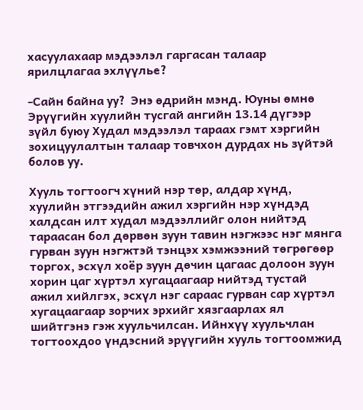хасуулахаар мэдээлэл гаргасан талаар ярилцлагаа эхлүүлье?

-Сайн байна уу?  Энэ өдрийн мэнд. Юуны өмнө Эрүүгийн хуулийн тусгай ангийн 13.14 дүгээр зүйл буюу Худал мэдээлэл тараах гэмт хэргийн зохицуулалтын талаар товчхон дурдах нь зүйтэй болов уу.

Хууль тогтоогч хүний нэр төр, алдар хүнд, хуулийн этгээдийн ажил хэргийн нэр хүндэд халдсан илт худал мэдээллийг олон нийтэд тараасан бол дөрвөн зуун тавин нэгжээс нэг мянга гурван зуун нэгжтэй тэнцэх хэмжээний төгрөгөөр торгох, эсхүл хоёр зуун дөчин цагаас долоон зуун хорин цаг хүртэл хугацаагаар нийтэд тустай ажил хийлгэх, эсхүл нэг сараас гурван сар хүртэл хугацаагаар зорчих эрхийг хязгаарлах ял шийтгэнэ гэж хуульчилсан. Ийнхүү хуульчлан тогтоохдоо үндэсний эрүүгийн хууль тогтоомжид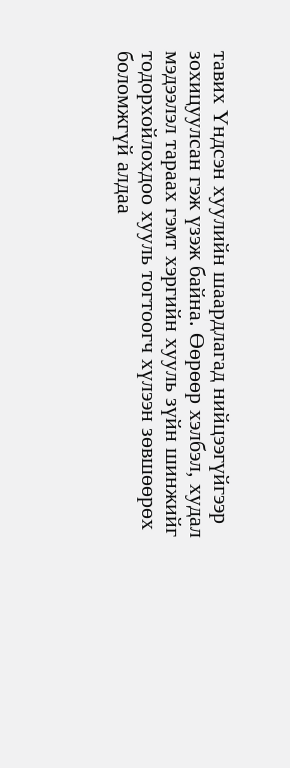тавих Үндсэн хуулийн шаардлагад нийцээгүйгээр зохицуулсан гэж үзэж байна. Өөрөөр хэлбэл, худал мэдээлэл тараах гэмт хэргийн хууль зүйн шинжийг тодорхойлохдоо хууль тогтоогч хүлээн зөвшөөрөх боломжгүй алдаа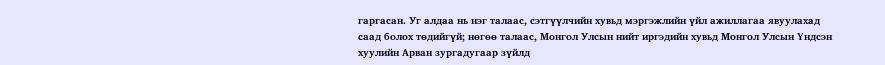гаргасан. Уг алдаа нь нэг талаас, сэтгүүлчийн хувьд мэргэжлийн үйл ажиллагаа явуулахад саад болох төдийгүй; нөгөө талаас, Монгол Улсын нийт иргэдийн хувьд Монгол Улсын Үндсэн хуулийн Арван зургадугаар зүйлд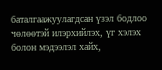баталгаажуулагдсан үзэл бодлоо чөлөөтэй илэрхийлэх, үг хэлэх болон мэдээлэл хайх,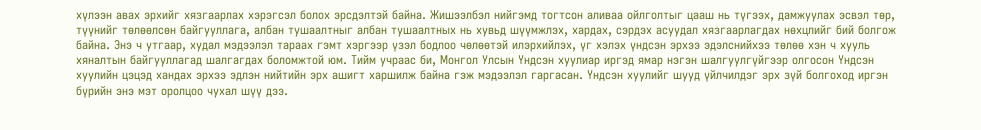хүлээн авах эрхийг хязгаарлах хэрэгсэл болох эрсдэлтэй байна. Жишээлбэл нийгэмд тогтсон аливаа ойлголтыг цааш нь түгээх, дамжуулах эсвэл төр, түүнийг төлөөлсөн байгууллага, албан тушаалтныг албан тушаалтных нь хувьд шүүмжлэх, хардах, сэрдэх асуудал хязгаарлагдах нөхцлийг бий болгож байна. Энэ ч утгаар, худал мэдээлэл тараах гэмт хэргээр үзэл бодлоо чөлөөтэй илэрхийлэх, үг хэлэх үндсэн эрхээ эдэлснийхээ төлөө хэн ч хууль хяналтын байгууллагад шалгагдах боломжтой юм. Тийм учраас би, Монгол Улсын Үндсэн хуулиар иргэд ямар нэгэн шалгуулгүйгээр олгосон Үндсэн хуулийн цэцэд хандах эрхээ эдлэн нийтийн эрх ашигт харшилж байна гэж мэдээлэл гаргасан. Үндсэн хуулийг шууд үйлчилдэг эрх зүй болгоход иргэн бүрийн энэ мэт оролцоо чухал шүү дээ.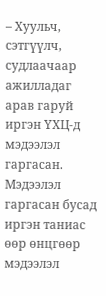– Хуульч, сэтгүүлч, судлаачаар ажилладаг арав гаруй иргэн ҮХЦ-д мэдээлэл гаргасан. Мэдээлэл гаргасан бусад иргэн таниас өөр өнцгөөр мэдээлэл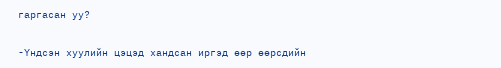гаргасан уу?

-Үндсэн хуулийн цэцэд хандсан иргэд өөр өөрсдийн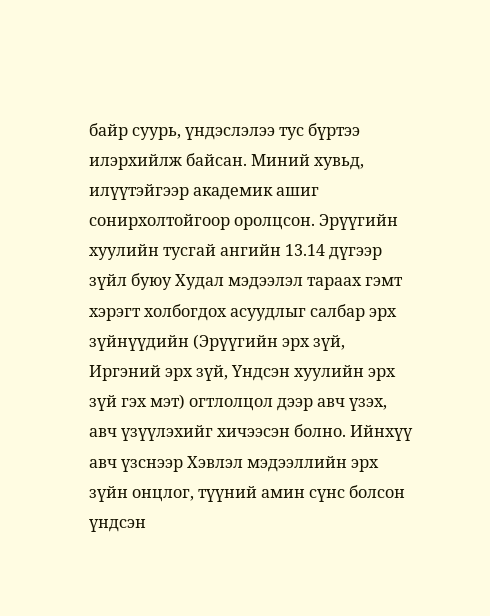байр суурь, үндэслэлээ тус бүртээ илэрхийлж байсан. Миний хувьд, илүүтэйгээр академик ашиг сонирхолтойгоор оролцсон. Эрүүгийн хуулийн тусгай ангийн 13.14 дүгээр зүйл буюу Худал мэдээлэл тараах гэмт хэрэгт холбогдох асуудлыг салбар эрх зүйнүүдийн (Эрүүгийн эрх зүй, Иргэний эрх зүй, Үндсэн хуулийн эрх зүй гэх мэт) огтлолцол дээр авч үзэх, авч үзүүлэхийг хичээсэн болно. Ийнхүү авч үзснээр Хэвлэл мэдээллийн эрх зүйн онцлог, түүний амин сүнс болсон үндсэн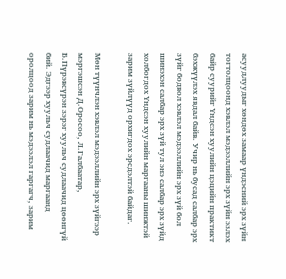асуудлуудыг хөндөх замаар үндэсний эрх зүйн тогтолцоонд хэвлэл мэдээллийн эрх зүйн эзлэх байр суурийг Үндсэн хуулийн цэцийн практикт бэхжүүлэх явдал байв. Учир нь бусад салбар эрх зүйг бодвол хэвлэл мэдээллийн эрх зүй бол шинэхэн салбар эрх зүй тул энэ салбар эрх зүйд холбогдох Үндсэн хуулийн маргааны шинжтэй зарим зүйлүүд орхигдох эрсдэлтэй байдаг.

Мөн түүнчлэн хэвлэл мэдээллийн эрх зүйгээр мэргэшсэн Д.Оросоо, Л.Галбаатар, Б.Пүрэвсүрэн зэрэг хуульч судлаачид цөөнгүй бий. Эдгээр хуульч судлаачид маргаанд оролцоод зарим нь мэдээлэл гаргагч, зарим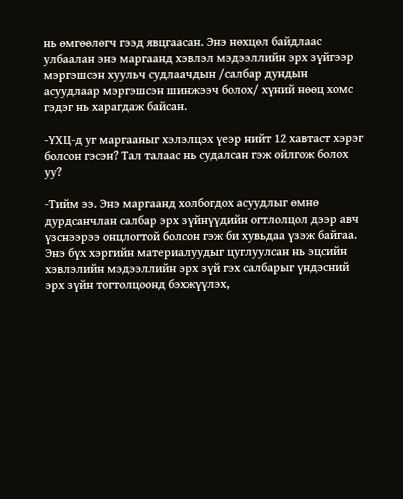нь өмгөөлөгч гээд явцгаасан. Энэ нөхцөл байдлаас улбаалан энэ маргаанд хэвлэл мэдээллийн эрх зүйгээр мэргэшсэн хуульч судлаачдын /салбар дундын асуудлаар мэргэшсэн шинжээч болох/ хүний нөөц хомс гэдэг нь харагдаж байсан.

-ҮХЦ-д уг маргааныг хэлэлцэх үеэр нийт 12 хавтаст хэрэг болсон гэсэн? Тал талаас нь судалсан гэж ойлгож болох уу?

-Тийм ээ. Энэ маргаанд холбогдох асуудлыг өмнө дурдсанчлан салбар эрх зүйнүүдийн огтлолцол дээр авч үзснээрээ онцлогтой болсон гэж би хувьдаа үзэж байгаа. Энэ бүх хэргийн материалуудыг цуглуулсан нь эцсийн хэвлэлийн мэдээллийн эрх зүй гэх салбарыг үндэсний эрх зүйн тогтолцоонд бэхжүүлэх,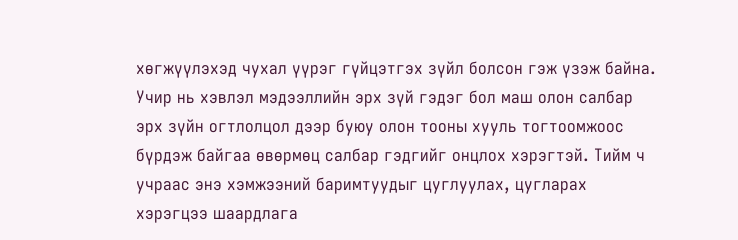хөгжүүлэхэд чухал үүрэг гүйцэтгэх зүйл болсон гэж үзэж байна. Учир нь хэвлэл мэдээллийн эрх зүй гэдэг бол маш олон салбар эрх зүйн огтлолцол дээр буюу олон тооны хууль тогтоомжоос бүрдэж байгаа өвөрмөц салбар гэдгийг онцлох хэрэгтэй. Тийм ч учраас энэ хэмжээний баримтуудыг цуглуулах, цугларах хэрэгцээ шаардлага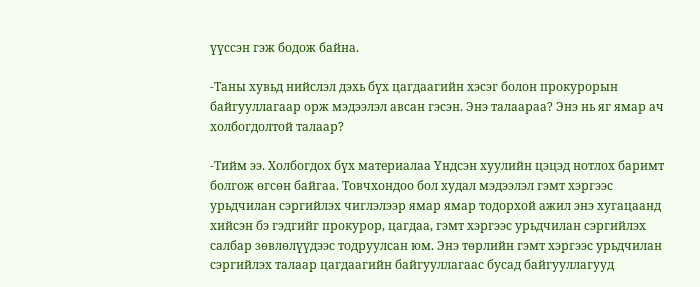үүссэн гэж бодож байна.

-Таны хувьд нийслэл дэхь бүх цагдаагийн хэсэг болон прокурорын байгууллагаар орж мэдээлэл авсан гэсэн. Энэ талаараа? Энэ нь яг ямар ач холбогдолтой талаар?

-Тийм ээ. Холбогдох бүх материалаа Үндсэн хуулийн цэцэд нотлох баримт болгож өгсөн байгаа. Товчхондоо бол худал мэдээлэл гэмт хэргээс урьдчилан сэргийлэх чиглэлээр ямар ямар тодорхой ажил энэ хугацаанд хийсэн бэ гэдгийг прокурор, цагдаа, гэмт хэргээс урьдчилан сэргийлэх салбар зөвлөлүүдээс тодруулсан юм. Энэ төрлийн гэмт хэргээс урьдчилан сэргийлэх талаар цагдаагийн байгууллагаас бусад байгууллагууд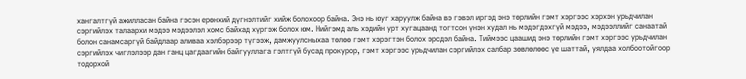хангалтгүй ажилласан байна гэсэн ерөнхий дүгнэлтийг хийж болохоор байна. Энэ нь юуг харуулж байна вэ гэвэл иргэд энэ төрлийн гэмт хэргээс хэрхэн урьдчилан сэргийлэх талаархи мэдээ мэдээлэл хомс байхад хүргэж болох юм. Нийгэмд аль хэдийн урт хугацаанд тогтсон үнэн худал нь мэдэгдэхгүй мэдээ, мэдээллийг санаатай болон санамсаргүй байдлаар аливаа хэлбэрээр түгээж, дамжуулсныхаа төлөө гэмт хэрэгтэн болох эрсдэл байна. Тиймээс цаашид энэ төрлийн гэмт хэргээс урьдчилан сэргийлэх чиглэлээр дан ганц цагдаагийн байгууллага гэлтгүй бусад прокурор, гэмт хэргээс урьдчилан сэргийлэх салбар зөвлөлөөс үе шаттай, уялдаа холбоотойгоор тодорхой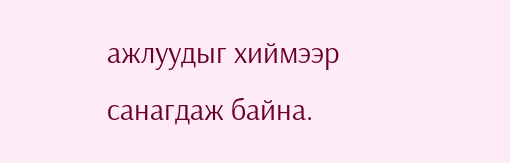ажлуудыг хиймээр санагдаж байна.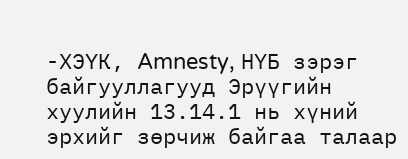-ХЭҮК, Amnesty, НҮБ зэрэг байгууллагууд Эрүүгийн хуулийн 13.14.1 нь хүний эрхийг зөрчиж байгаа талаар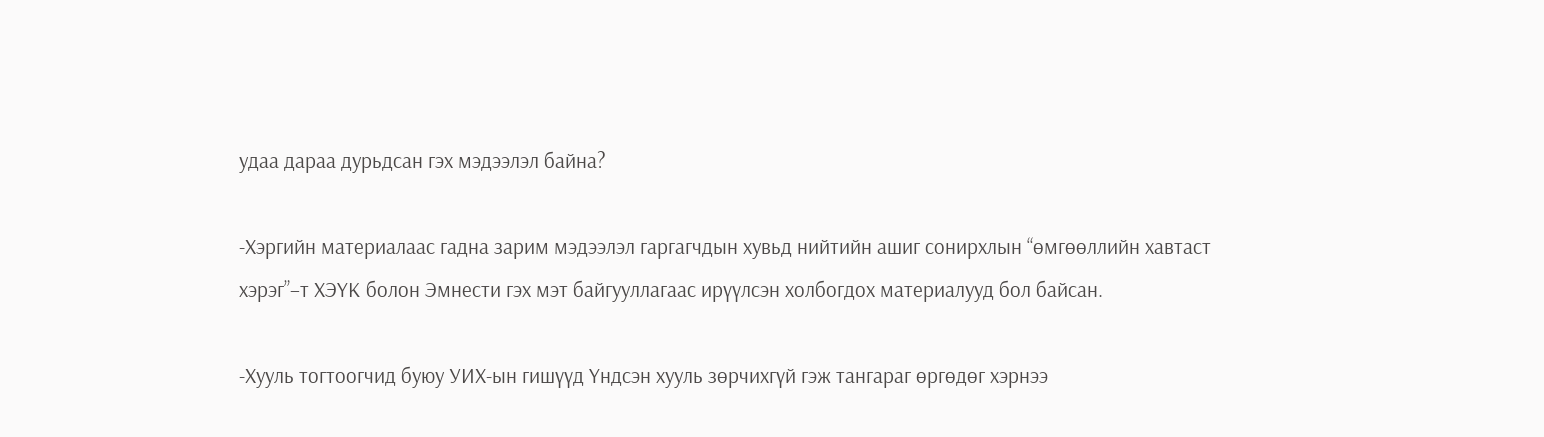удаа дараа дурьдсан гэх мэдээлэл байна?

-Хэргийн материалаас гадна зарим мэдээлэл гаргагчдын хувьд нийтийн ашиг сонирхлын “өмгөөллийн хавтаст хэрэг”–т ХЭҮК болон Эмнести гэх мэт байгууллагаас ирүүлсэн холбогдох материалууд бол байсан.

-Хууль тогтоогчид буюу УИХ-ын гишүүд Үндсэн хууль зөрчихгүй гэж тангараг өргөдөг хэрнээ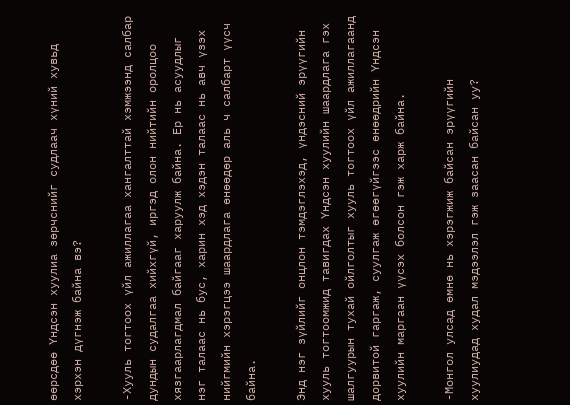өөрсдөө Үндсэн хуулиа зөрчснийг судлаач хүний хувьд хэрхэн дүгнэж байна вэ?

-Хууль тогтоох үйл ажиллагаа хангалттай хэмжээнд салбар дундын судалгаа хийхгүй, иргэд олон нийтийн оролцоо хязгаарлагдмал байгааг харуулж байна. Ер нь асуудлыг нэг талаас нь бус, харин хэд хэдэн талаас нь авч үзэх нийгмийн хэрэгцээ шаардлага өнөөдөр аль ч салбарт үүсч байна.

Энд нэг зүйлийг онцлон тэмдэглэхэд, үндэсний эрүүгийн хууль тогтоомжид тавигдах Үндсэн хуулийн шаардлага гэх шалгуурын тухай ойлголтыг хууль тогтоох үйл ажиллагаанд дорвитой гаргаж, суулгаж өгөөгүйгээс өнөөдрийн Үндсэн хуулийн маргаан үүсэх болсон гэж харж байна.

-Монгол улсад өмнө нь хэрэгжиж байсан эрүүгийн хуулиудад худал мэдээлэл гэж заасан байсан уу?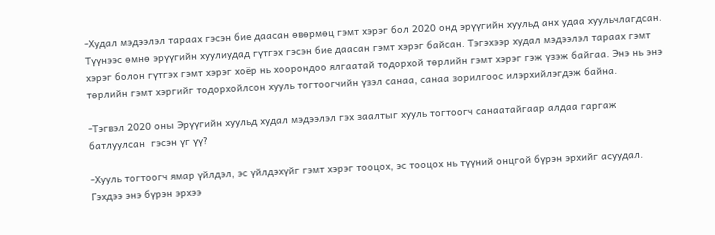-Худал мэдээлэл тараах гэсэн бие даасан өвөрмөц гэмт хэрэг бол 2020 онд эрүүгийн хуульд анх удаа хуульчлагдсан. Түүнээс өмнө эрүүгийн хуулиудад гүтгэх гэсэн бие даасан гэмт хэрэг байсан. Тэгэхээр худал мэдээлэл тараах гэмт хэрэг болон гүтгэх гэмт хэрэг хоёр нь хоорондоо ялгаатай тодорхой төрлийн гэмт хэрэг гэж үзэж байгаа. Энэ нь энэ төрлийн гэмт хэргийг тодорхойлсон хууль тогтоогчийн үзэл санаа, санаа зорилгоос илэрхийлэгдэж байна.

-Тэгвэл 2020 оны Эрүүгийн хуульд худал мэдээлэл гэх заалтыг хууль тогтоогч санаатайгаар алдаа гаргаж батлуулсан  гэсэн үг үү?

-Хууль тогтоогч ямар үйлдэл, эс үйлдэхүйг гэмт хэрэг тооцох, эс тооцох нь түүний онцгой бүрэн эрхийг асуудал. Гэхдээ энэ бүрэн эрхээ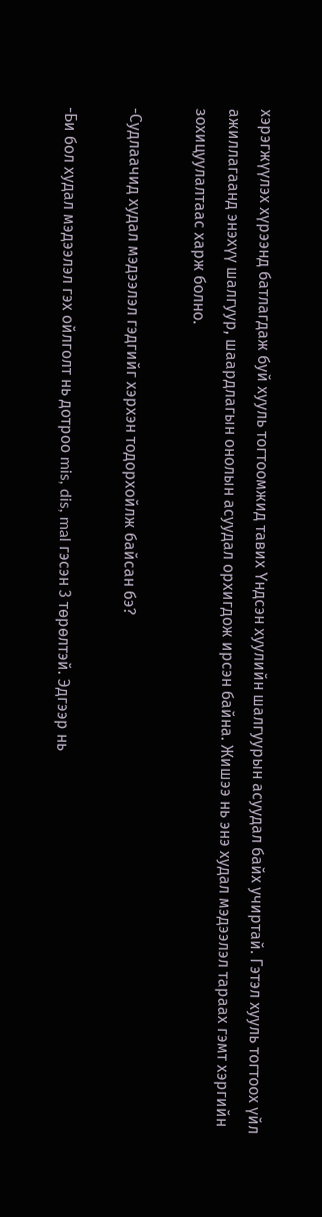хэрэгжүүлэх хүрээнд батлагдаж буй хууль тогтоомжид тавих Үндсэн хуулийн шалгуурын асуудал байх учиртай. Гэтэл хууль тогтоох үйл ажиллагаанд энэхүү шалгуур, шаардлагын онолын асуудал орхигдож ирсэн байна. Жишээ нь энэ худал мэдээлэл тараах гэмт хэргийн зохицуулалтаас харж болно.

-Судлаачид худал мэдээлэл гэдгийг хэрхэн тодорхойлж байсан бэ?

-Би бол худал мэдээлэл гэх ойлголт нь дотроо mis, dis, mal гэсэн 3 төрөлтэй. Эдгээр нь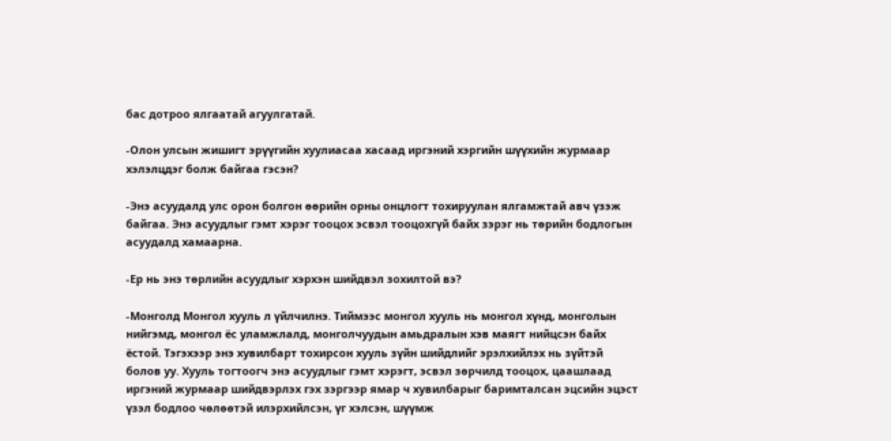бас дотроо ялгаатай агуулгатай.

-Олон улсын жишигт эрүүгийн хуулиасаа хасаад иргэний хэргийн шүүхийн журмаар хэлэлцдэг болж байгаа гэсэн?

-Энэ асуудалд улс орон болгон өөрийн орны онцлогт тохируулан ялгамжтай авч үзэж байгаа. Энэ асуудлыг гэмт хэрэг тооцох эсвэл тооцохгүй байх зэрэг нь төрийн бодлогын асуудалд хамаарна.

-Ер нь энэ төрлийн асуудлыг хэрхэн шийдвэл зохилтой вэ?

-Монголд Монгол хууль л үйлчилнэ. Тиймээс монгол хууль нь монгол хүнд, монголын нийгэмд, монгол ёс уламжлалд, монголчуудын амьдралын хэв маягт нийцсэн байх ёстой. Тэгэхээр энэ хувилбарт тохирсон хууль зүйн шийдлийг эрэлхийлэх нь зүйтэй болов уу. Хууль тогтоогч энэ асуудлыг гэмт хэрэгт, эсвэл зөрчилд тооцох, цаашлаад иргэний журмаар шийдвэрлэх гэх зэргээр ямар ч хувилбарыг баримталсан эцсийн эцэст үзэл бодлоо чөлөөтэй илэрхийлсэн, үг хэлсэн, шүүмж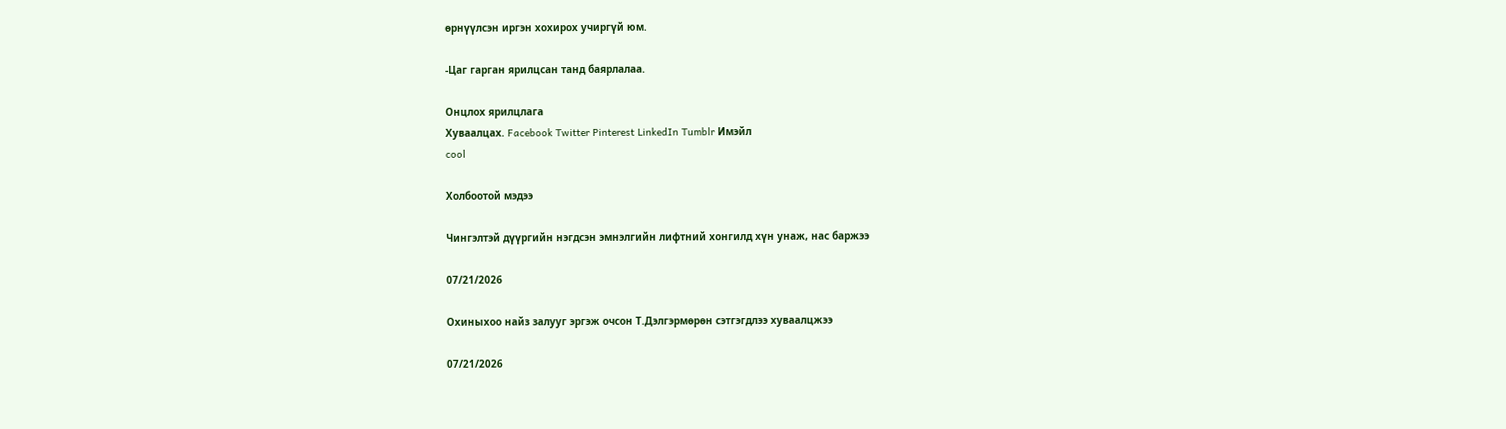өрнүүлсэн иргэн хохирох учиргүй юм.

-Цаг гарган ярилцсан танд баярлалаа.

Онцлох ярилцлага
Хуваалцах. Facebook Twitter Pinterest LinkedIn Tumblr Имэйл
cool

Холбоотой мэдээ

Чингэлтэй дүүргийн нэгдсэн эмнэлгийн лифтний хонгилд хүн унаж, нас баржээ

07/21/2026

Охиныхоо найз залууг эргэж очсон Т.Дэлгэрмөрөн сэтгэгдлээ хуваалцжээ

07/21/2026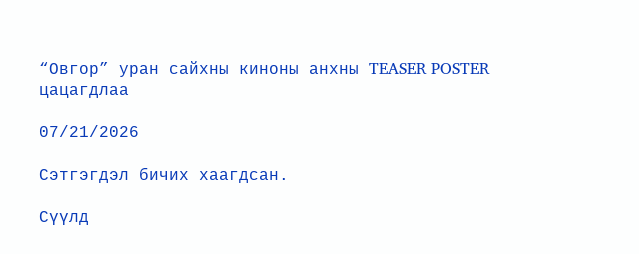“Овгор” уран сайхны киноны анхны TEASER POSTER цацагдлаа

07/21/2026

Сэтгэгдэл бичих хаагдсан.

Сүүлд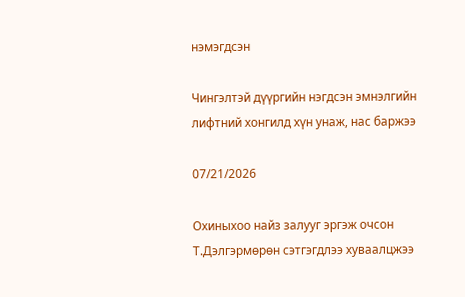нэмэгдсэн

Чингэлтэй дүүргийн нэгдсэн эмнэлгийн лифтний хонгилд хүн унаж, нас баржээ

07/21/2026

Охиныхоо найз залууг эргэж очсон Т.Дэлгэрмөрөн сэтгэгдлээ хуваалцжээ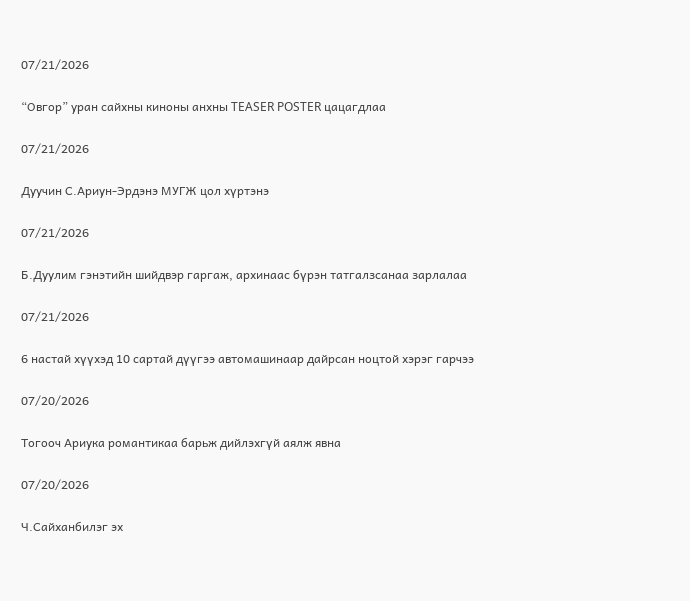07/21/2026

“Овгор” уран сайхны киноны анхны TEASER POSTER цацагдлаа

07/21/2026

Дуучин С.Ариун-Эрдэнэ МУГЖ цол хүртэнэ

07/21/2026

Б.Дуулим гэнэтийн шийдвэр гаргаж, архинаас бүрэн татгалзсанаа зарлалаа

07/21/2026

6 настай хүүхэд 10 сартай дүүгээ автомашинаар дайрсан ноцтой хэрэг гарчээ

07/20/2026

Тогооч Ариука романтикаа барьж дийлэхгүй аялж явна

07/20/2026

Ч.Сайханбилэг эх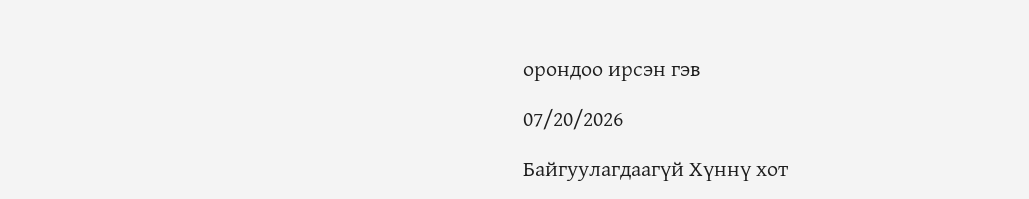орондоо ирсэн гэв

07/20/2026

Байгуулагдаагүй Хүннү хот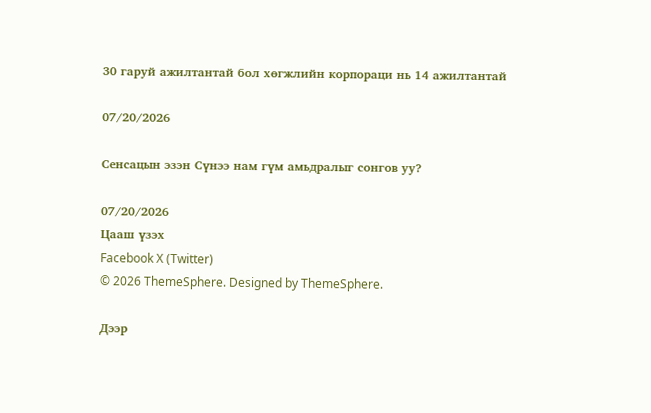30 гаруй ажилтантай бол хөгжлийн корпораци нь 14 ажилтантай

07/20/2026

Сенсацын эзэн Сүнээ нам гүм амьдралыг сонгов уу?

07/20/2026
Цааш үзэх
Facebook X (Twitter)
© 2026 ThemeSphere. Designed by ThemeSphere.

Дээр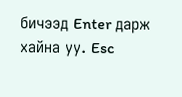бичээд Enter дарж хайна уу. Esc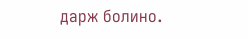дарж болино.